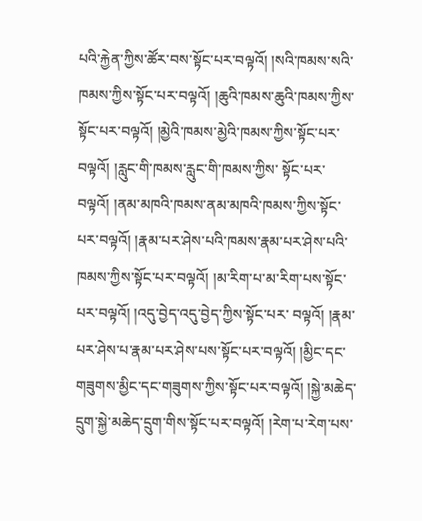པའི་རྐྱེན་ཀྱིས་ཚོར་བས་སྟོང་པར་བལྟའོ། །སའི་ཁམས་སའི་ཁམས་ཀྱིས་སྟོང་པར་བལྟའོ། །ཆུའི་ཁམས་ཆུའི་ཁམས་ཀྱིས་སྟོང་པར་བལྟའོ། །མྱེའི་ཁམས་མྱེའི་ཁམས་ཀྱིས་སྟོང་པར་བལྟའོ། །རླུང་གི་ཁམས་རླུང་གི་ཁམས་ཀྱིས་ སྟོང་པར་བལྟའོ། །ནམ་མཁའི་ཁམས་ནམ་མཁའི་ཁམས་ཀྱིས་སྟོང་པར་བལྟའོ། །རྣམ་པར་ཤེས་པའི་ཁམས་རྣམ་པར་ཤེས་པའི་ཁམས་ཀྱིས་སྟོང་པར་བལྟའོ། །མ་རིག་པ་མ་རིག་པས་སྟོང་པར་བལྟའོ། །འདུ་བྱེད་འདུ་བྱེད་ཀྱིས་སྟོང་པར་ བལྟའོ། །རྣམ་པར་ཤེས་པ་རྣམ་པར་ཤེས་པས་སྟོང་པར་བལྟའོ། །མྱིང་དང་གཟུགས་མྱིང་དང་གཟུགས་ཀྱིས་སྟོང་པར་བལྟའོ། །སྐྱེ་མཆེད་དྲུག་སྐྱེ་མཆེད་དྲུག་གིས་སྟོང་པར་བལྟའོ། །རེག་པ་རེག་པས་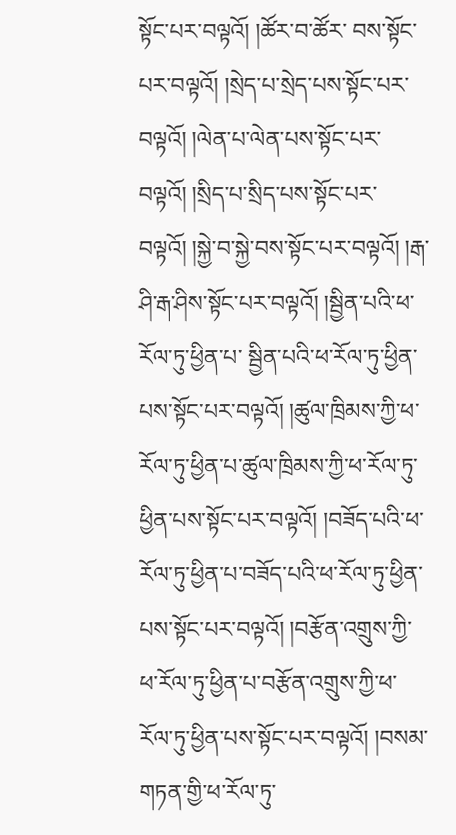སྟོང་པར་བལྟའོ། །ཚོར་བ་ཚོར་ བས་སྟོང་པར་བལྟའོ། །སྲེད་པ་སྲེད་པས་སྟོང་པར་བལྟའོ། །ལེན་པ་ལེན་པས་སྟོང་པར་བལྟའོ། །སྲིད་པ་སྲིད་པས་སྟོང་པར་བལྟའོ། །སྐྱེ་བ་སྐྱེ་བས་སྟོང་པར་བལྟའོ། །རྒ་ཤི་རྒ་ཤིས་སྟོང་པར་བལྟའོ། །སྦྱིན་པའི་ཕ་རོལ་ཏུ་ཕྱིན་པ་ སྦྱིན་པའི་ཕ་རོལ་ཏུ་ཕྱིན་པས་སྟོང་པར་བལྟའོ། །ཚུལ་ཁྲིམས་ཀྱི་ཕ་རོལ་ཏུ་ཕྱིན་པ་ཚུལ་ཁྲིམས་ཀྱི་ཕ་རོལ་ཏུ་ཕྱིན་པས་སྟོང་པར་བལྟའོ། །བཟོད་པའི་ཕ་རོལ་ཏུ་ཕྱིན་པ་བཟོད་པའི་ཕ་རོལ་ཏུ་ཕྱིན་པས་སྟོང་པར་བལྟའོ། །བརྩོན་འགྲུས་ཀྱི་ ཕ་རོལ་ཏུ་ཕྱིན་པ་བརྩོན་འགྲུས་ཀྱི་ཕ་རོལ་ཏུ་ཕྱིན་པས་སྟོང་པར་བལྟའོ། །བསམ་གཏན་གྱི་ཕ་རོལ་ཏུ་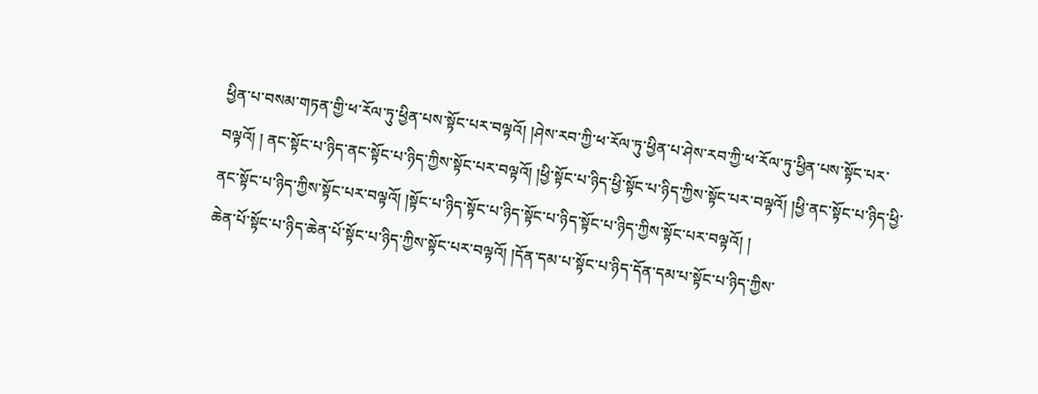ཕྱིན་པ་བསམ་གཏན་གྱི་ཕ་རོལ་ཏུ་ཕྱིན་པས་སྟོང་པར་བལྟའོ། །ཤེས་རབ་ཀྱི་ཕ་རོལ་ཏུ་ཕྱིན་པ་ཤེས་རབ་ཀྱི་ཕ་རོལ་ཏུ་ཕྱིན་པས་སྟོང་པར་བལྟའོ། ། ནང་སྟོང་པ་ཉིད་ནང་སྟོང་པ་ཉིད་ཀྱིས་སྟོང་པར་བལྟའོ། །ཕྱི་སྟོང་པ་ཉིད་ཕྱི་སྟོང་པ་ཉིད་ཀྱིས་སྟོང་པར་བལྟའོ། །ཕྱི་ནང་སྟོང་པ་ཉིད་ཕྱི་ནང་སྟོང་པ་ཉིད་ཀྱིས་སྟོང་པར་བལྟའོ། །སྟོང་པ་ཉིད་སྟོང་པ་ཉིད་སྟོང་པ་ཉིད་སྟོང་པ་ཉིད་ཀྱིས་སྟོང་པར་བལྟའོ། །
ཆེན་པོ་སྟོང་པ་ཉིད་ཆེན་པོ་སྟོང་པ་ཉིད་ཀྱིས་སྟོང་པར་བལྟའོ། །དོན་དམ་པ་སྟོང་པ་ཉིད་དོན་དམ་པ་སྟོང་པ་ཉིད་ཀྱིས་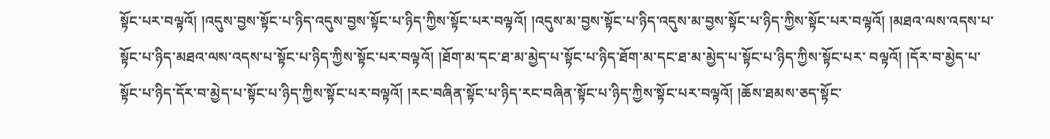སྟོང་པར་བལྟའོ། །འདུས་བྱས་སྟོང་པ་ཉིད་འདུས་བྱས་སྟོང་པ་ཉིད་ཀྱིས་སྟོང་པར་བལྟའོ། །འདུས་མ་བྱས་སྟོང་པ་ཉིད་འདུས་མ་བྱས་སྟོང་པ་ཉིད་ཀྱིས་སྟོང་པར་བལྟའོ། །མཐའ་ལས་འདས་པ་སྟོང་པ་ཉིད་མཐའ་ལས་འདས་པ་སྟོང་པ་ཉིད་ཀྱིས་སྟོང་པར་བལྟའོ། །ཐོག་མ་དང་ཐ་མ་མྱེད་པ་སྟོང་པ་ཉིད་ཐོག་མ་དང་ཐ་མ་མྱེད་པ་སྟོང་པ་ཉིད་ཀྱིས་སྟོང་པར་ བལྟའོ། །དོར་བ་མྱེད་པ་སྟོང་པ་ཉིད་དོར་བ་མྱེད་པ་སྟོང་པ་ཉིད་ཀྱིས་སྟོང་པར་བལྟའོ། །རང་བཞིན་སྟོང་པ་ཉིད་རང་བཞིན་སྟོང་པ་ཉིད་ཀྱིས་སྟོང་པར་བལྟའོ། །ཆོས་ཐམས་ཅད་སྟོང་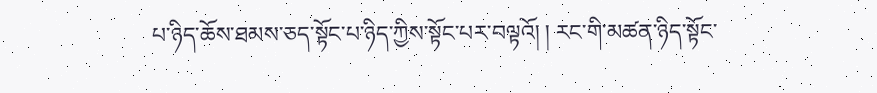པ་ཉིད་ཆོས་ཐམས་ཅད་སྟོང་པ་ཉིད་ཀྱིས་སྟོང་པར་བལྟའོ། ། རང་གི་མཚན་ཉིད་སྟོང་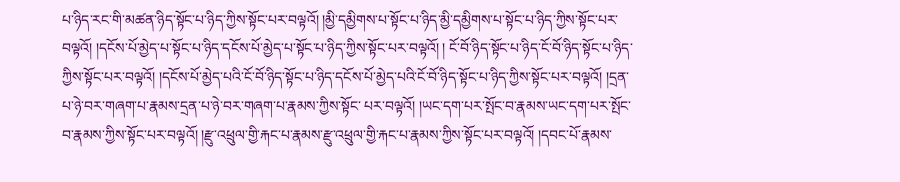པ་ཉིད་རང་གི་མཚན་ཉིད་སྟོང་པ་ཉིད་ཀྱིས་སྟོང་པར་བལྟའོ། །མྱི་དམྱིགས་པ་སྟོང་པ་ཉིད་མྱི་དམྱིགས་པ་སྟོང་པ་ཉིད་ཀྱིས་སྟོང་པར་བལྟའོ། །དངོས་པོ་མྱེད་པ་སྟོང་པ་ཉིད་དངོས་པོ་མྱེད་པ་སྟོང་པ་ཉིད་ཀྱིས་སྟོང་པར་བལྟའོ། ། ངོ་བོ་ཉིད་སྟོང་པ་ཉིད་ངོ་བོ་ཉིད་སྟོང་པ་ཉིད་ཀྱིས་སྟོང་པར་བལྟའོ། །དངོས་པོ་མྱེད་པའི་ངོ་བོ་ཉིད་སྟོང་པ་ཉིད་དངོས་པོ་མྱེད་པའི་ངོ་བོ་ཉིད་སྟོང་པ་ཉིད་ཀྱིས་སྟོང་པར་བལྟའོ། །དྲན་པ་ཉེ་བར་གཞག་པ་རྣམས་དྲན་པ་ཉེ་བར་གཞག་པ་རྣམས་ཀྱིས་སྟོང་ པར་བལྟའོ། །ཡང་དག་པར་སྤོང་བ་རྣམས་ཡང་དག་པར་སྤོང་བ་རྣམས་ཀྱིས་སྟོང་པར་བལྟའོ། །རྫུ་འཕྲུལ་གྱི་རྐང་པ་རྣམས་རྫུ་འཕྲུལ་གྱི་རྐང་པ་རྣམས་ཀྱིས་སྟོང་པར་བལྟའོ། །དབང་པོ་རྣམས་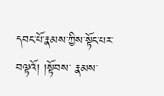དབང་པོ་རྣམས་ཀྱིས་སྟོང་པར་བལྟའོ། །སྟོབས་ རྣམས་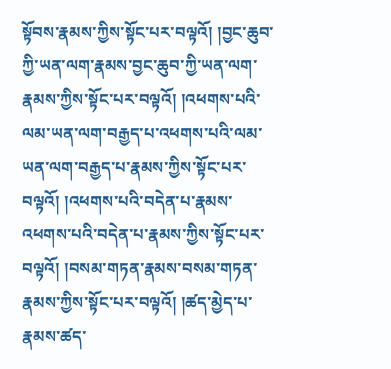སྟོབས་རྣམས་ཀྱིས་སྟོང་པར་བལྟའོ། །བྱང་ཆུབ་ཀྱི་ཡན་ལག་རྣམས་བྱང་ཆུབ་ཀྱི་ཡན་ལག་རྣམས་ཀྱིས་སྟོང་པར་བལྟའོ། །འཕགས་པའི་ལམ་ཡན་ལག་བརྒྱད་པ་འཕགས་པའི་ལམ་ཡན་ལག་བརྒྱད་པ་རྣམས་ཀྱིས་སྟོང་པར་
བལྟའོ། །འཕགས་པའི་བདེན་པ་རྣམས་འཕགས་པའི་བདེན་པ་རྣམས་ཀྱིས་སྟོང་པར་བལྟའོ། །བསམ་གཏན་རྣམས་བསམ་གཏན་རྣམས་ཀྱིས་སྟོང་པར་བལྟའོ། །ཚད་མྱེད་པ་རྣམས་ཚད་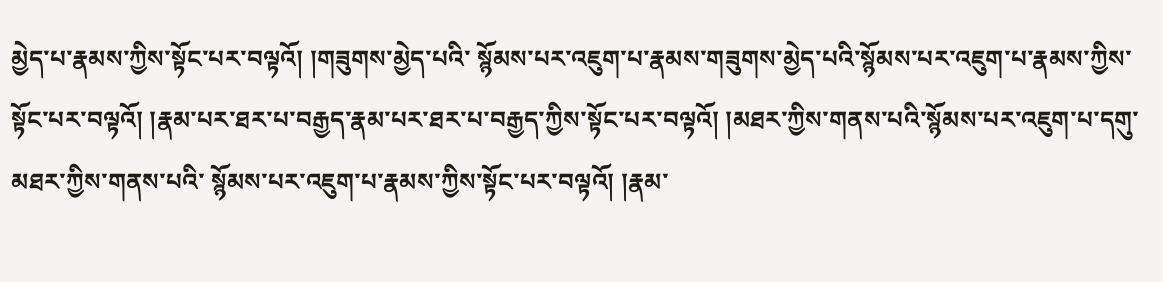མྱེད་པ་རྣམས་ཀྱིས་སྟོང་པར་བལྟའོ། །གཟུགས་མྱེད་པའི་ སྙོམས་པར་འཇུག་པ་རྣམས་གཟུགས་མྱེད་པའི་སྙོམས་པར་འཇུག་པ་རྣམས་ཀྱིས་སྟོང་པར་བལྟའོ། །རྣམ་པར་ཐར་པ་བརྒྱད་རྣམ་པར་ཐར་པ་བརྒྱད་ཀྱིས་སྟོང་པར་བལྟའོ། །མཐར་ཀྱིས་གནས་པའི་སྙོམས་པར་འཇུག་པ་དགུ་མཐར་ཀྱིས་གནས་པའི་ སྙོམས་པར་འཇུག་པ་རྣམས་ཀྱིས་སྟོང་པར་བལྟའོ། །རྣམ་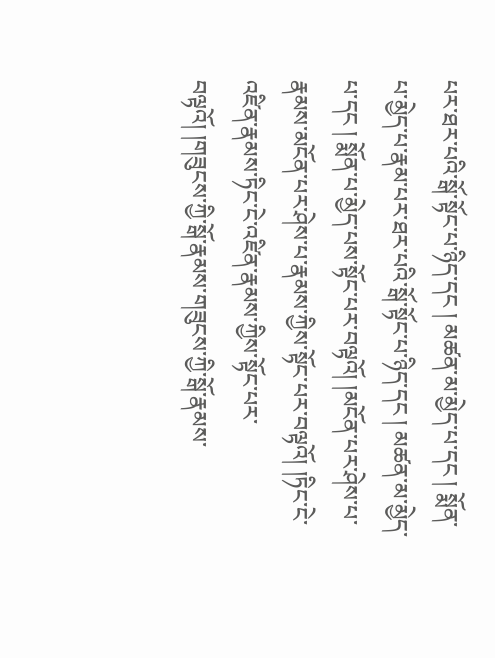པར་ཐར་པའི་སྒོ་སྟོང་པ་ཉིད་དང ། མཚན་མ་མྱེད་པ་དང ། སྨོན་པ་མྱེད་པ་རྣམ་པར་ཐར་པའི་སྒོ་སྟོང་པ་ཉིད་དང ། མཚན་མ་མྱེད་པ་དང ། སྨོན་པ་མྱེད་པས་སྟོང་པར་བལྟའོ། །མངོན་པར་ཤེས་པ་ རྣམས་མངོན་པར་ཤེས་པ་རྣམས་ཀྱིས་སྟོང་པར་བལྟའོ། །ཏིང་ངེ་འཛིན་རྣམས་ཏིང་ངེ་འཛིན་རྣམས་ཀྱིས་སྟོང་པར་བལྟའོ། །གཟུངས་ཀྱི་སྒོ་རྣམས་གཟུངས་ཀྱི་སྒོ་རྣམས་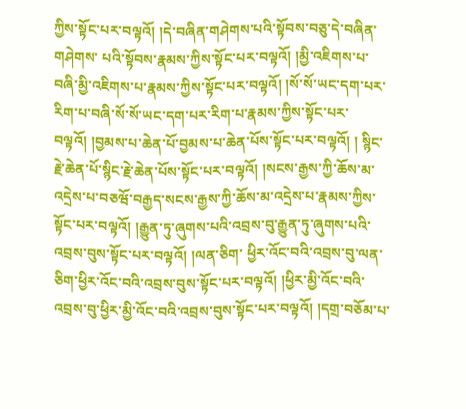ཀྱིས་སྟོང་པར་བལྟའོ། །དེ་བཞིན་གཤེགས་པའི་སྟོབས་བཅུ་དེ་བཞིན་གཤེགས་ པའི་སྟོབས་རྣམས་ཀྱིས་སྟོང་པར་བལྟའོ། །མྱི་འཇིགས་པ་བཞི་མྱི་འཇིགས་པ་རྣམས་ཀྱིས་སྟོང་པར་བལྟའོ། །སོ་སོ་ཡང་དག་པར་རིག་པ་བཞི་སོ་སོ་ཡང་དག་པར་རིག་པ་རྣམས་ཀྱིས་སྟོང་པར་བལྟའོ། །བྱམས་པ་ཆེན་པོ་བྱམས་པ་ཆེན་པོས་སྟོང་པར་བལྟའོ། ། སྙིང་རྗེ་ཆེན་པོ་སྙིང་རྗེ་ཆེན་པོས་སྟོང་པར་བལྟའོ། །སངས་རྒྱས་ཀྱི་ཆོས་མ་འདྲེས་པ་བཅཝོ་བརྒྱད་སངས་རྒྱས་ཀྱི་ཆོས་མ་འདྲེས་པ་རྣམས་ཀྱིས་སྟོང་པར་བལྟའོ། །རྒྱུན་ཏུ་ཞུགས་པའི་འབྲས་བུ་རྒྱུན་ཏུ་ཞུགས་པའི་འབྲས་བུས་སྟོང་པར་བལྟའོ། །ལན་ཅིག་ ཕྱིར་འོང་བའི་འབྲས་བུ་ལན་ཅིག་ཕྱིར་འོང་བའི་འབྲས་བུས་སྟོང་པར་བལྟའོ། །ཕྱིར་མྱི་འོང་བའི་འབྲས་བུ་ཕྱིར་མྱི་འོང་བའི་འབྲས་བུས་སྟོང་པར་བལྟའོ། །དགྲ་བཅོམ་པ་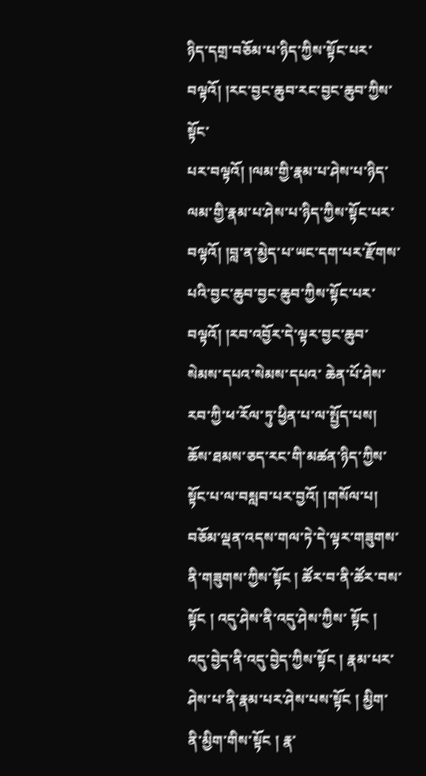ཉིད་དགྲ་བཅོམ་པ་ཉིད་ཀྱིས་སྟོང་པར་བལྟའོ། །རང་བྱང་ཆུབ་རང་བྱང་ཆུབ་ཀྱིས་སྟོང་
པར་བལྟའོ། །ལམ་གྱི་རྣམ་པ་ཤེས་པ་ཉིད་ལམ་གྱི་རྣམ་པ་ཤེས་པ་ཉིད་ཀྱིས་སྟོང་པར་བལྟའོ། །བླ་ན་མྱེད་པ་ཡང་དག་པར་རྫོགས་པའི་བྱང་ཆུབ་བྱང་ཆུབ་ཀྱིས་སྟོང་པར་བལྟའོ། །རབ་འབྱོར་དེ་ལྟར་བྱང་ཆུབ་སེམས་དཔའ་སེམས་དཔའ་ ཆེན་པོ་ཤེས་རབ་ཀྱི་ཕ་རོལ་ཏུ་ཕྱིན་པ་ལ་སྤྱོད་པས། ཆོས་ཐམས་ཅད་རང་གི་མཚན་ཉིད་ཀྱིས་སྟོང་པ་ལ་བསླབ་པར་བྱའོ། །གསོལ་པ། བཅོམ་ལྡན་འདས་གལ་ཏེ་དེ་ལྟར་གཟུགས་ནི་གཟུགས་ཀྱིས་སྟོང ། ཚོར་བ་ནི་ཚོར་བས་སྟོང ། འདུ་ཤེས་ནི་འདུ་ཤེས་ཀྱིས་ སྟོང ། འདུ་བྱེད་ནི་འདུ་བྱེད་ཀྱིས་སྟོང ། རྣམ་པར་ཤེས་པ་ནི་རྣམ་པར་ཤེས་པས་སྟོང ། མྱིག་ནི་མྱིག་གིས་སྟོང ། རྣ་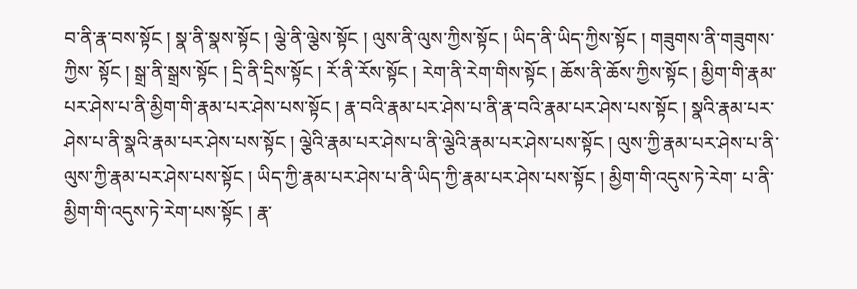བ་ནི་རྣ་བས་སྟོང ། སྣ་ནི་སྣས་སྟོང ། ལྕེ་ནི་ལྕེས་སྟོང ། ལུས་ནི་ལུས་ཀྱིས་སྟོང ། ཡིད་ནི་ཡིད་ཀྱིས་སྟོང ། གཟུགས་ནི་གཟུགས་ཀྱིས་ སྟོང ། སྒྲ་ནི་སྒྲས་སྟོང ། དྲི་ནི་དྲིས་སྟོང ། རོ་ནི་རོས་སྟོང ། རེག་ནི་རེག་གིས་སྟོང ། ཆོས་ནི་ཆོས་ཀྱིས་སྟོང ། མྱིག་གི་རྣམ་པར་ཤེས་པ་ནི་མྱིག་གི་རྣམ་པར་ཤེས་པས་སྟོང ། རྣ་བའི་རྣམ་པར་ཤེས་པ་ནི་རྣ་བའི་རྣམ་པར་ཤེས་པས་སྟོང ། སྣའི་རྣམ་པར་ ཤེས་པ་ནི་སྣའི་རྣམ་པར་ཤེས་པས་སྟོང ། ལྕེའི་རྣམ་པར་ཤེས་པ་ནི་ལྕེའི་རྣམ་པར་ཤེས་པས་སྟོང ། ལུས་ཀྱི་རྣམ་པར་ཤེས་པ་ནི་ལུས་ཀྱི་རྣམ་པར་ཤེས་པས་སྟོང ། ཡིད་ཀྱི་རྣམ་པར་ཤེས་པ་ནི་ཡིད་ཀྱི་རྣམ་པར་ཤེས་པས་སྟོང ། མྱིག་གི་འདུས་ཏེ་རེག་ པ་ནི་མྱིག་གི་འདུས་ཏེ་རེག་པས་སྟོང ། རྣ་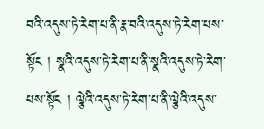བའི་འདུས་ཏེ་རེག་པ་ནི་རྣ་བའི་འདུས་ཏེ་རེག་པས་སྟོང ། སྣའི་འདུས་ཏེ་རེག་པ་ནི་སྣའི་འདུས་ཏེ་རེག་པས་སྟོང ། ལྕེའི་འདུས་ཏེ་རེག་པ་ནི་ལྕེའི་འདུས་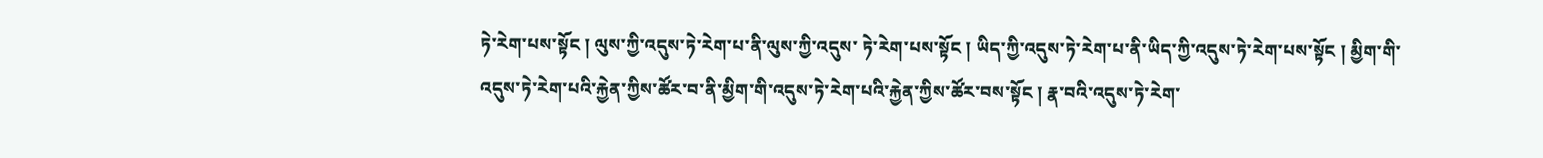ཏེ་རེག་པས་སྟོང ། ལུས་ཀྱི་འདུས་ཏེ་རེག་པ་ནི་ལུས་ཀྱི་འདུས་ ཏེ་རེག་པས་སྟོང ། ཡིད་ཀྱི་འདུས་ཏེ་རེག་པ་ནི་ཡིད་ཀྱི་འདུས་ཏེ་རེག་པས་སྟོང ། མྱིག་གི་འདུས་ཏེ་རེག་པའི་རྐྱེན་ཀྱིས་ཚོར་བ་ནི་མྱིག་གི་འདུས་ཏེ་རེག་པའི་རྐྱེན་ཀྱིས་ཚོར་བས་སྟོང ། རྣ་བའི་འདུས་ཏེ་རེག་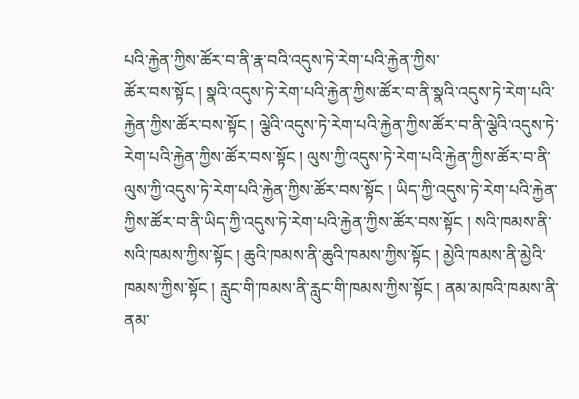པའི་རྐྱེན་ཀྱིས་ཚོར་བ་ནི་རྣ་བའི་འདུས་ཏེ་རེག་པའི་རྐྱེན་ཀྱིས་
ཚོར་བས་སྟོང ། སྣའི་འདུས་ཏེ་རེག་པའི་རྐྱེན་ཀྱིས་ཚོར་བ་ནི་སྣའི་འདུས་ཏེ་རེག་པའི་རྐྱེན་ཀྱིས་ཚོར་བས་སྟོང ། ལྕེའི་འདུས་ཏེ་རེག་པའི་རྐྱེན་ཀྱིས་ཚོར་བ་ནི་ལྕེའི་འདུས་ཏེ་རེག་པའི་རྐྱེན་ཀྱིས་ཚོར་བས་སྟོང ། ལུས་ཀྱི་འདུས་ཏེ་རེག་པའི་རྐྱེན་ཀྱིས་ཚོར་བ་ནི་ ལུས་ཀྱི་འདུས་ཏེ་རེག་པའི་རྐྱེན་ཀྱིས་ཚོར་བས་སྟོང ། ཡིད་ཀྱི་འདུས་ཏེ་རེག་པའི་རྐྱེན་ཀྱིས་ཚོར་བ་ནི་ཡིད་ཀྱི་འདུས་ཏེ་རེག་པའི་རྐྱེན་ཀྱིས་ཚོར་བས་སྟོང ། སའི་ཁམས་ནི་སའི་ཁམས་ཀྱིས་སྟོང ། ཆུའི་ཁམས་ནི་ཆུའི་ཁམས་ཀྱིས་སྟོང ། མྱེའི་ཁམས་ནི་མྱེའི་ ཁམས་ཀྱིས་སྟོང ། རླུང་གི་ཁམས་ནི་རླུང་གི་ཁམས་ཀྱིས་སྟོང ། ནམ་མཁའི་ཁམས་ནི་ནམ་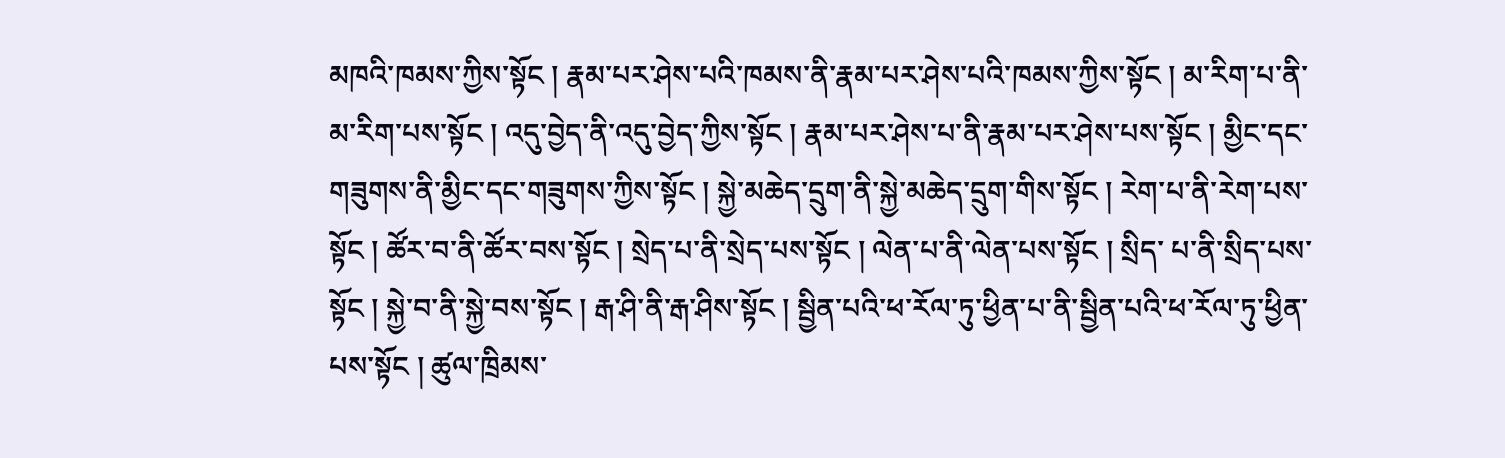མཁའི་ཁམས་ཀྱིས་སྟོང ། རྣམ་པར་ཤེས་པའི་ཁམས་ནི་རྣམ་པར་ཤེས་པའི་ཁམས་ཀྱིས་སྟོང ། མ་རིག་པ་ནི་མ་རིག་པས་སྟོང ། འདུ་བྱེད་ནི་འདུ་བྱེད་ཀྱིས་སྟོང ། རྣམ་པར་ཤེས་པ་ནི་རྣམ་པར་ཤེས་པས་སྟོང ། མྱིང་དང་གཟུགས་ནི་མྱིང་དང་གཟུགས་ཀྱིས་སྟོང ། སྐྱེ་མཆེད་དྲུག་ནི་སྐྱེ་མཆེད་དྲུག་གིས་སྟོང ། རེག་པ་ནི་རེག་པས་སྟོང ། ཚོར་བ་ནི་ཚོར་བས་སྟོང ། སྲེད་པ་ནི་སྲེད་པས་སྟོང ། ལེན་པ་ནི་ལེན་པས་སྟོང ། སྲིད་ པ་ནི་སྲིད་པས་སྟོང ། སྐྱེ་བ་ནི་སྐྱེ་བས་སྟོང ། རྒ་ཤི་ནི་རྒ་ཤིས་སྟོང ། སྦྱིན་པའི་ཕ་རོལ་ཏུ་ཕྱིན་པ་ནི་སྦྱིན་པའི་ཕ་རོལ་ཏུ་ཕྱིན་པས་སྟོང ། ཚུལ་ཁྲིམས་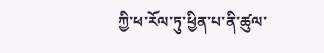ཀྱི་ཕ་རོལ་ཏུ་ཕྱིན་པ་ནི་ཚུལ་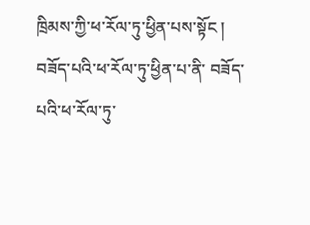ཁྲིམས་ཀྱི་ཕ་རོལ་ཏུ་ཕྱིན་པས་སྟོང ། བཟོད་པའི་ཕ་རོལ་ཏུ་ཕྱིན་པ་ནི་ བཟོད་པའི་ཕ་རོལ་ཏུ་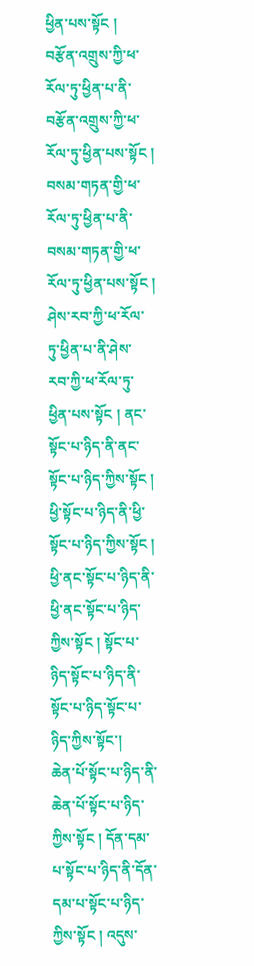ཕྱིན་པས་སྟོང ། བརྩོན་འགྲུས་ཀྱི་ཕ་རོལ་ཏུ་ཕྱིན་པ་ནི་བརྩོན་འགྲུས་ཀྱི་ཕ་རོལ་ཏུ་ཕྱིན་པས་སྟོང ། བསམ་གཏན་གྱི་ཕ་རོལ་ཏུ་ཕྱིན་པ་ནི་བསམ་གཏན་གྱི་ཕ་རོལ་ཏུ་ཕྱིན་པས་སྟོང ། ཤེས་རབ་ཀྱི་ཕ་རོལ་ཏུ་ཕྱིན་པ་ནི་ཤེས་ རབ་ཀྱི་ཕ་རོལ་ཏུ་ཕྱིན་པས་སྟོང ། ནང་སྟོང་པ་ཉིད་ནི་ནང་སྟོང་པ་ཉིད་ཀྱིས་སྟོང ། ཕྱི་སྟོང་པ་ཉིད་ནི་ཕྱི་སྟོང་པ་ཉིད་ཀྱིས་སྟོང ། ཕྱི་ནང་སྟོང་པ་ཉིད་ནི་ཕྱི་ནང་སྟོང་པ་ཉིད་ཀྱིས་སྟོང ། སྟོང་པ་ཉིད་སྟོང་པ་ཉིད་ནི་སྟོང་པ་ཉིད་སྟོང་པ་ཉིད་ཀྱིས་སྟོང་།
ཆེན་པོ་སྟོང་པ་ཉིད་ནི་ཆེན་པོ་སྟོང་པ་ཉིད་ཀྱིས་སྟོང ། དོན་དམ་པ་སྟོང་པ་ཉིད་ནི་དོན་དམ་པ་སྟོང་པ་ཉིད་ཀྱིས་སྟོང ། འདུས་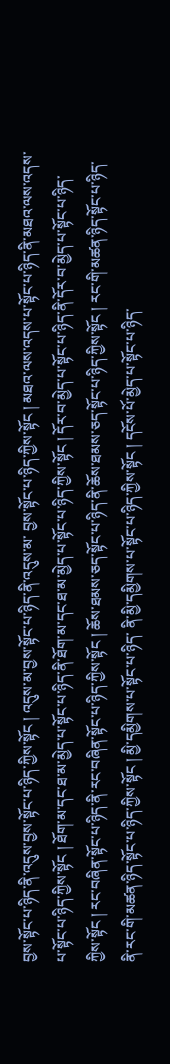བྱས་སྟོང་པ་ཉིད་ནི་འདུས་བྱས་སྟོང་པ་ཉིད་ཀྱིས་སྟོང ། འདུས་མ་བྱས་སྟོང་པ་ཉིད་ནི་འདུས་མ་ བྱས་སྟོང་པ་ཉིད་ཀྱིས་སྟོང ། མཐའ་ལས་འདས་པ་སྟོང་པ་ཉིད་ནི་མཐའ་ལས་འདས་པ་སྟོང་པ་ཉིད་ཀྱིས་སྟོང ། ཐོག་མ་དང་ཐ་མ་མྱེད་པ་སྟོང་པ་ཉིད་ནི་ཐོག་མ་དང་ཐ་མ་མྱེད་པ་སྟོང་པ་ཉིད་ཀྱིས་སྟོང ། དོར་བ་མྱེད་པ་སྟོང་པ་ཉིད་ནི་དོར་བ་མྱེད་པ་སྟོང་པ་ཉིད་ ཀྱིས་སྟོང ། རང་བཞིན་སྟོང་པ་ཉིད་ནི་རང་བཞིན་སྟོང་པ་ཉིད་ཀྱིས་སྟོང ། ཆོས་ཐམས་ཅད་སྟོང་པ་ཉིད་ནི་ཆོས་ཐམས་ཅད་སྟོང་པ་ཉིད་ཀྱིས་སྟོང ། རང་གི་མཚན་ཉིད་སྟོང་པ་ཉིད་ནི་རང་གི་མཚན་ཉིད་སྟོང་པ་ཉིད་ཀྱིས་སྟོང ། མྱི་དམྱིགས་པ་སྟོང་པ་ཉིད་ ནི་མྱི་དམྱིགས་པ་སྟོང་པ་ཉིད་ཀྱིས་སྟོང ། དངོས་པོ་མྱེད་པ་སྟོང་པ་ཉིད་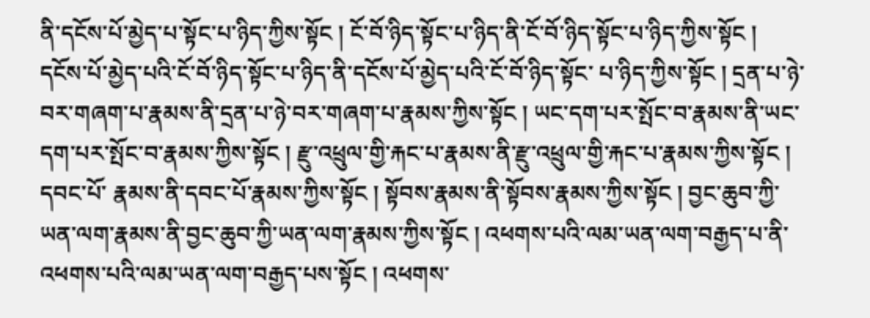ནི་དངོས་པོ་མྱེད་པ་སྟོང་པ་ཉིད་ཀྱིས་སྟོང ། ངོ་བོ་ཉིད་སྟོང་པ་ཉིད་ནི་ངོ་བོ་ཉིད་སྟོང་པ་ཉིད་ཀྱིས་སྟོང ། དངོས་པོ་མྱེད་པའི་ངོ་བོ་ཉིད་སྟོང་པ་ཉིད་ནི་དངོས་པོ་མྱེད་པའི་ངོ་བོ་ཉིད་སྟོང་ པ་ཉིད་ཀྱིས་སྟོང ། དྲན་པ་ཉེ་བར་གཞག་པ་རྣམས་ནི་དྲན་པ་ཉེ་བར་གཞག་པ་རྣམས་ཀྱིས་སྟོང ། ཡང་དག་པར་སྤོང་བ་རྣམས་ནི་ཡང་དག་པར་སྤོང་བ་རྣམས་ཀྱིས་སྟོང ། རྫུ་འཕྲུལ་གྱི་རྐང་པ་རྣམས་ནི་རྫུ་འཕྲུལ་གྱི་རྐང་པ་རྣམས་ཀྱིས་སྟོང ། དབང་པོ་ རྣམས་ནི་དབང་པོ་རྣམས་ཀྱིས་སྟོང ། སྟོབས་རྣམས་ནི་སྟོབས་རྣམས་ཀྱིས་སྟོང ། བྱང་ཆུབ་ཀྱི་ཡན་ལག་རྣམས་ནི་བྱང་ཆུབ་ཀྱི་ཡན་ལག་རྣམས་ཀྱིས་སྟོང ། འཕགས་པའི་ལམ་ཡན་ལག་བརྒྱད་པ་ནི་འཕགས་པའི་ལམ་ཡན་ལག་བརྒྱད་པས་སྟོང ། འཕགས་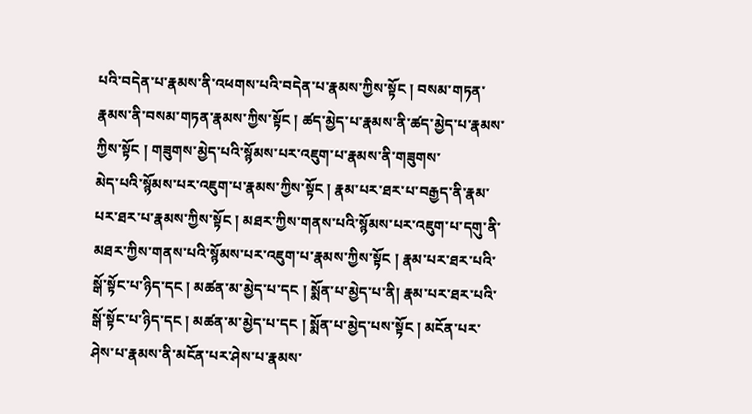པའི་བདེན་པ་རྣམས་ནི་འཕགས་པའི་བདེན་པ་རྣམས་ཀྱིས་སྟོང ། བསམ་གཏན་རྣམས་ནི་བསམ་གཏན་རྣམས་ཀྱིས་སྟོང ། ཚད་མྱེད་པ་རྣམས་ནི་ཚད་མྱེད་པ་རྣམས་ཀྱིས་སྟོང ། གཟུགས་མྱེད་པའི་སྙོམས་པར་འཇུག་པ་རྣམས་ནི་གཟུགས་
མེད་པའི་སྙོམས་པར་འཇུག་པ་རྣམས་ཀྱིས་སྟོང ། རྣམ་པར་ཐར་པ་བརྒྱད་ནི་རྣམ་པར་ཐར་པ་རྣམས་ཀྱིས་སྟོང ། མཐར་ཀྱིས་གནས་པའི་སྙོམས་པར་འཇུག་པ་དགུ་ནི་མཐར་ཀྱིས་གནས་པའི་སྙོམས་པར་འཇུག་པ་རྣམས་ཀྱིས་སྟོང ། རྣམ་པར་ཐར་པའི་ སྒོ་སྟོང་པ་ཉིད་དང ། མཚན་མ་མྱེད་པ་དང ། སྨོན་པ་མྱེད་པ་ནི། རྣམ་པར་ཐར་པའི་སྒོ་སྟོང་པ་ཉིད་དང ། མཚན་མ་མྱེད་པ་དང ། སྨོན་པ་མྱེད་པས་སྟོང ། མངོན་པར་ཤེས་པ་རྣམས་ནི་མངོན་པར་ཤེས་པ་རྣམས་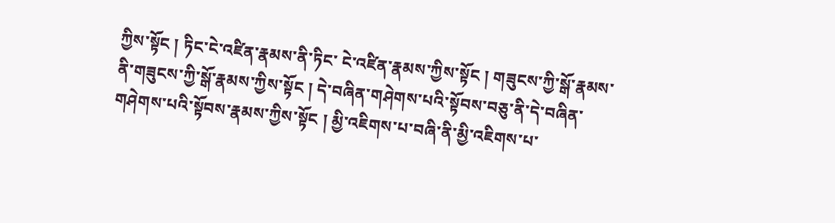ཀྱིས་སྟོང ། ཏིང་ངེ་འཛིན་རྣམས་ནི་ཏིང་ ངེ་འཛིན་རྣམས་ཀྱིས་སྟོང ། གཟུངས་ཀྱི་སྒོ་རྣམས་ནི་གཟུངས་ཀྱི་སྒོ་རྣམས་ཀྱིས་སྟོང ། དེ་བཞིན་གཤེགས་པའི་སྟོབས་བཅུ་ནི་དེ་བཞིན་གཤེགས་པའི་སྟོབས་རྣམས་ཀྱིས་སྟོང ། མྱི་འཇིགས་པ་བཞི་ནི་མྱི་འཇིགས་པ་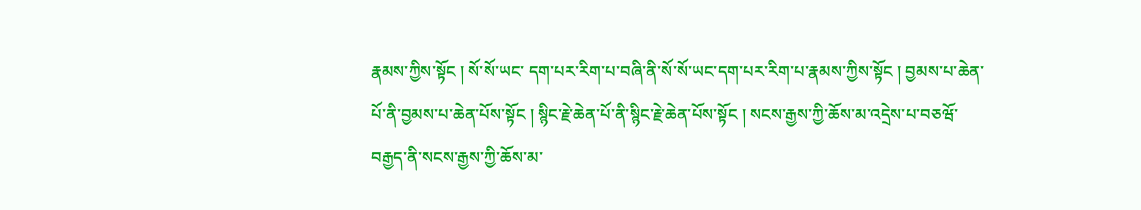རྣམས་ཀྱིས་སྟོང ། སོ་སོ་ཡང་ དག་པར་རིག་པ་བཞི་ནི་སོ་སོ་ཡང་དག་པར་རིག་པ་རྣམས་ཀྱིས་སྟོང ། བྱམས་པ་ཆེན་པོ་ནི་བྱམས་པ་ཆེན་པོས་སྟོང ། སྙིང་རྗེ་ཆེན་པོ་ནི་སྙིང་རྗེ་ཆེན་པོས་སྟོང ། སངས་རྒྱས་ཀྱི་ཆོས་མ་འདྲེས་པ་བཅཝོ་བརྒྱད་ནི་སངས་རྒྱས་ཀྱི་ཆོས་མ་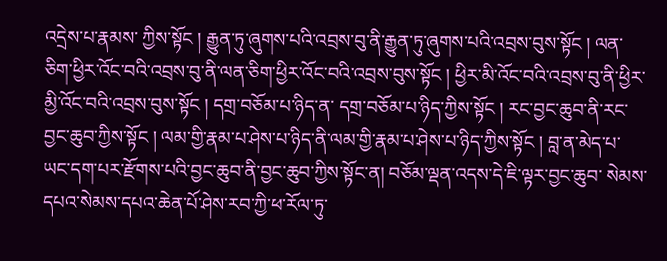འདྲེས་པ་རྣམས་ ཀྱིས་སྟོང ། རྒྱུན་ཏུ་ཞུགས་པའི་འབྲས་བུ་ནི་རྒྱུན་ཏུ་ཞུགས་པའི་འབྲས་བུས་སྟོང ། ལན་ཅིག་ཕྱིར་འོང་བའི་འབྲས་བུ་ནི་ལན་ཅིག་ཕྱིར་འོང་བའི་འབྲས་བུས་སྟོང ། ཕྱིར་མི་འོང་བའི་འབྲས་བུ་ནི་ཕྱིར་མྱི་འོང་བའི་འབྲས་བུས་སྟོང ། དགྲ་བཅོམ་པ་ཉིད་ན་ དགྲ་བཅོམ་པ་ཉིད་ཀྱིས་སྟོང ། རང་བྱང་ཆུབ་ནི་རང་བྱང་ཆུབ་ཀྱིས་སྟོང ། ལམ་གྱི་རྣམ་པ་ཤེས་པ་ཉིད་ནི་ལམ་གྱི་རྣམ་པ་ཤེས་པ་ཉིད་ཀྱིས་སྟོང ། བླ་ན་མེད་པ་ཡང་དག་པར་རྫོགས་པའི་བྱང་ཆུབ་ནི་བྱང་ཆུབ་ཀྱིས་སྟོང་ན། བཅོམ་ལྡན་འདས་དེ་ཇི་ལྟར་བྱང་ཆུབ་ སེམས་དཔའ་སེམས་དཔའ་ཆེན་པོ་ཤེས་རབ་ཀྱི་ཕ་རོལ་ཏུ་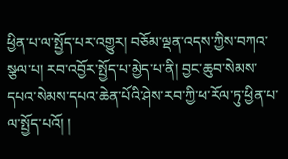ཕྱིན་པ་ལ་སྤྱོད་པར་འགྱུར། བཅོམ་ལྡན་འདས་ཀྱིས་བཀའ་སྩལ་པ། རབ་འབྱོར་སྤྱོད་པ་མྱེད་པ་ནི། བྱང་ཆུབ་སེམས་དཔའ་སེམས་དཔའ་ཆེན་པོའི་ཤེས་རབ་ཀྱི་ཕ་རོལ་ཏུ་ཕྱིན་པ་ལ་སྤྱོད་པའོ། །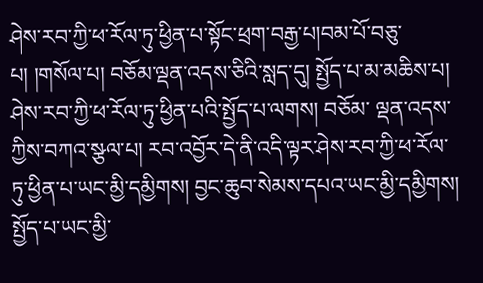ཤེས་རབ་ཀྱི་ཕ་རོལ་ཏུ་ཕྱིན་པ་སྟོང་ཕྲག་བརྒྱ་པ།བམ་པོ་བཅུ་པ། །གསོལ་པ། བཅོམ་ལྡན་འདས་ཅིའི་སླད་དུ། སྤྱོད་པ་མ་མཆིས་པ། ཤེས་རབ་ཀྱི་ཕ་རོལ་ཏུ་ཕྱིན་པའི་སྤྱོད་པ་ལགས། བཅོམ་ ལྡན་འདས་ཀྱིས་བཀའ་སྩལ་པ། རབ་འབྱོར་དེ་ནི་འདི་ལྟར་ཤེས་རབ་ཀྱི་ཕ་རོལ་ཏུ་ཕྱིན་པ་ཡང་མྱི་དམྱིགས། བྱང་ཆུབ་སེམས་དཔའ་ཡང་མྱི་དམྱིགས། སྤྱོད་པ་ཡང་མྱི་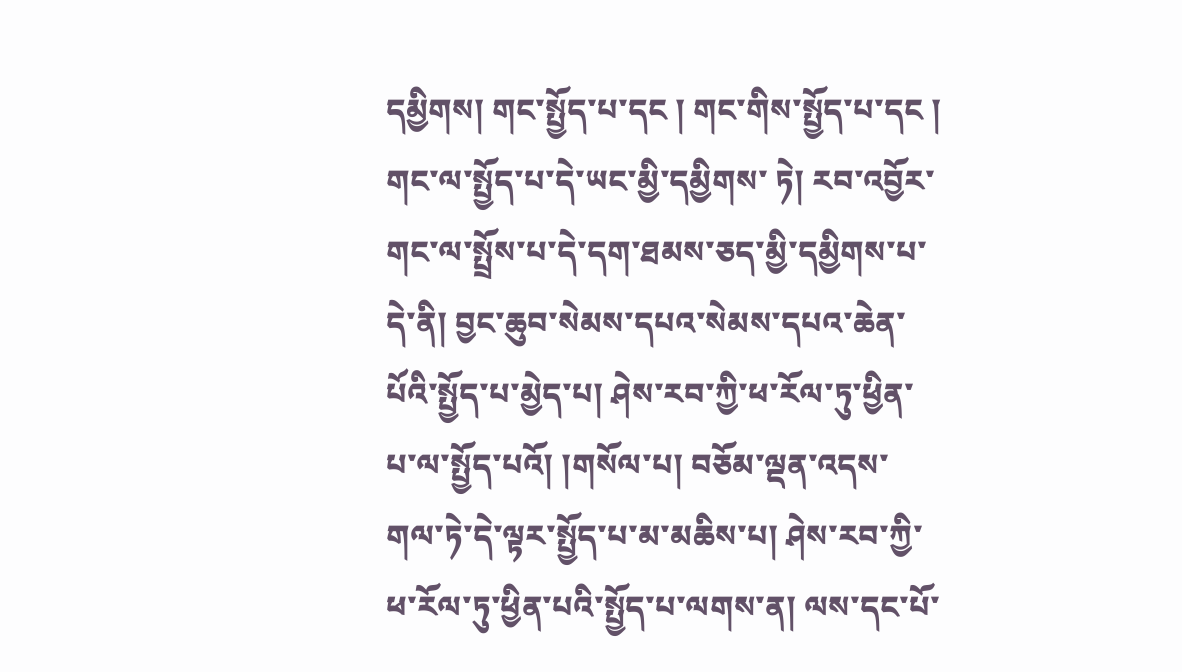དམྱིགས། གང་སྤྱོད་པ་དང ། གང་གིས་སྤྱོད་པ་དང ། གང་ལ་སྤྱོད་པ་དེ་ཡང་མྱི་དམྱིགས་ ཏེ། རབ་འབྱོར་གང་ལ་སྤྲོས་པ་དེ་དག་ཐམས་ཅད་མྱི་དམྱིགས་པ་དེ་ནི། བྱང་ཆུབ་སེམས་དཔའ་སེམས་དཔའ་ཆེན་པོའི་སྤྱོད་པ་མྱེད་པ། ཤེས་རབ་ཀྱི་ཕ་རོལ་ཏུ་ཕྱིན་པ་ལ་སྤྱོད་པའོ། །གསོལ་པ། བཅོམ་ལྡན་འདས་གལ་ཏེ་དེ་ལྟར་སྤྱོད་པ་མ་མཆིས་པ། ཤེས་རབ་ཀྱི་ཕ་རོལ་ཏུ་ཕྱིན་པའི་སྤྱོད་པ་ལགས་ན། ལས་དང་པོ་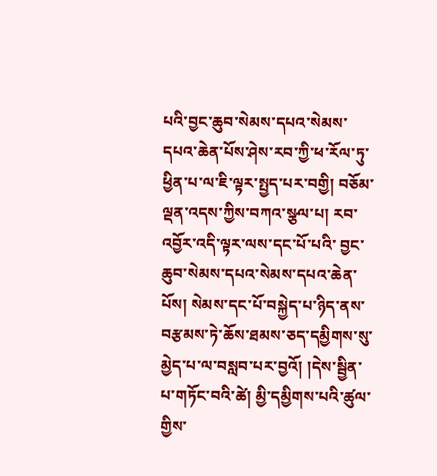པའི་བྱང་ཆུབ་སེམས་དཔའ་སེམས་དཔའ་ཆེན་པོས་ཤེས་རབ་ཀྱི་ཕ་རོལ་ཏུ་ཕྱིན་པ་ལ་ཇི་ལྟར་སྤྱད་པར་བགྱི། བཅོམ་ལྡན་འདས་ཀྱིས་བཀའ་སྩལ་པ། རབ་འབྱོར་འདི་ལྟར་ལས་དང་པོ་པའི་ བྱང་ཆུབ་སེམས་དཔའ་སེམས་དཔའ་ཆེན་པོས། སེམས་དང་པོ་བསྐྱེད་པ་ཉིད་ནས་བརྩམས་ཏེ་ཆོས་ཐམས་ཅད་དམྱིགས་སུ་མྱེད་པ་ལ་བསླབ་པར་བྱའོ། །དེས་སྦྱིན་པ་གཏོང་བའི་ཚེ། མྱི་དམྱིགས་པའི་ཚུལ་གྱིས་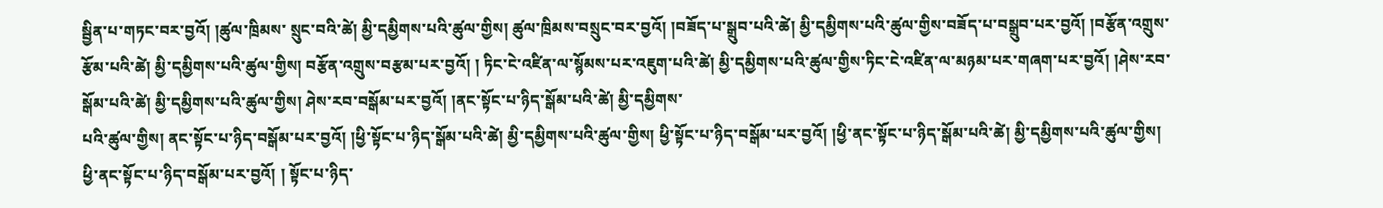སྦྱིན་པ་གཏང་བར་བྱའོ། །ཚུལ་ཁྲིམས་ སྲུང་བའི་ཚེ། མྱི་དམྱིགས་པའི་ཚུལ་གྱིས། ཚུལ་ཁྲིམས་བསྲུང་བར་བྱའོ། །བཟོད་པ་སྒྲུབ་པའི་ཚེ། མྱི་དམྱིགས་པའི་ཚུལ་གྱིས་བཟོད་པ་བསྒྲུབ་པར་བྱའོ། །བརྩོན་འགྲུས་རྩོམ་པའི་ཚེ། མྱི་དམྱིགས་པའི་ཚུལ་གྱིས། བརྩོན་འགྲུས་བརྩམ་པར་བྱའོ། ། ཏིང་ངེ་འཛིན་ལ་སྙོམས་པར་འཇུག་པའི་ཚེ། མྱི་དམྱིགས་པའི་ཚུལ་གྱིས་ཏིང་ངེ་འཛིན་ལ་མཉམ་པར་གཞག་པར་བྱའོ། །ཤེས་རབ་སྒོམ་པའི་ཚེ། མྱི་དམྱིགས་པའི་ཚུལ་གྱིས། ཤེས་རབ་བསྒོམ་པར་བྱའོ། །ནང་སྟོང་པ་ཉིད་སྒོམ་པའི་ཚེ། མྱི་དམྱིགས་
པའི་ཚུལ་གྱིས། ནང་སྟོང་པ་ཉིད་བསྒོམ་པར་བྱའོ། །ཕྱི་སྟོང་པ་ཉིད་སྒོམ་པའི་ཚེ། མྱི་དམྱིགས་པའི་ཚུལ་གྱིས། ཕྱི་སྟོང་པ་ཉིད་བསྒོམ་པར་བྱའོ། །ཕྱི་ནང་སྟོང་པ་ཉིད་སྒོམ་པའི་ཚེ། མྱི་དམྱིགས་པའི་ཚུལ་གྱིས། ཕྱི་ནང་སྟོང་པ་ཉིད་བསྒོམ་པར་བྱའོ། ། སྟོང་པ་ཉིད་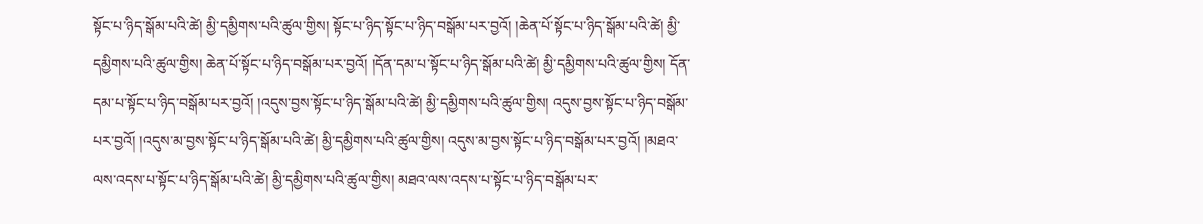སྟོང་པ་ཉིད་སྒོམ་པའི་ཚེ། མྱི་དམྱིགས་པའི་ཚུལ་གྱིས། སྟོང་པ་ཉིད་སྟོང་པ་ཉིད་བསྒོམ་པར་བྱའོ། །ཆེན་པོ་སྟོང་པ་ཉིད་སྒོམ་པའི་ཚེ། མྱི་དམྱིགས་པའི་ཚུལ་གྱིས། ཆེན་པོ་སྟོང་པ་ཉིད་བསྒོམ་པར་བྱའོ། །དོན་དམ་པ་སྟོང་པ་ཉིད་སྒོམ་པའི་ཚེ། མྱི་དམྱིགས་པའི་ཚུལ་གྱིས། དོན་དམ་པ་སྟོང་པ་ཉིད་བསྒོམ་པར་བྱའོ། །འདུས་བྱས་སྟོང་པ་ཉིད་སྒོམ་པའི་ཚེ། མྱི་དམྱིགས་པའི་ཚུལ་གྱིས། འདུས་བྱས་སྟོང་པ་ཉིད་བསྒོམ་པར་བྱའོ། །འདུས་མ་བྱས་སྟོང་པ་ཉིད་སྒོམ་པའི་ཚེ། མྱི་དམྱིགས་པའི་ཚུལ་གྱིས། འདུས་མ་བྱས་སྟོང་པ་ཉིད་བསྒོམ་པར་བྱའོ། །མཐའ་ལས་འདས་པ་སྟོང་པ་ཉིད་སྒོམ་པའི་ཚེ། མྱི་དམྱིགས་པའི་ཚུལ་གྱིས། མཐའ་ལས་འདས་པ་སྟོང་པ་ཉིད་བསྒོམ་པར་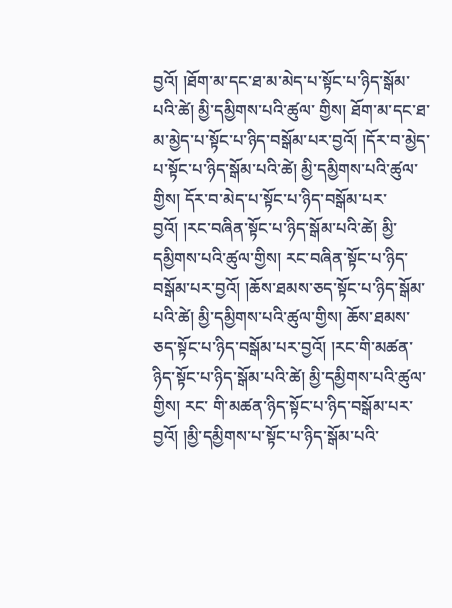བྱའོ། །ཐོག་མ་དང་ཐ་མ་མེད་པ་སྟོང་པ་ཉིད་སྒོམ་པའི་ཚེ། མྱི་དམྱིགས་པའི་ཚུལ་ གྱིས། ཐོག་མ་དང་ཐ་མ་མྱེད་པ་སྟོང་པ་ཉིད་བསྒོམ་པར་བྱའོ། །དོར་བ་མྱེད་པ་སྟོང་པ་ཉིད་སྒོམ་པའི་ཚེ། མྱི་དམྱིགས་པའི་ཚུལ་གྱིས། དོར་བ་མེད་པ་སྟོང་པ་ཉིད་བསྒོམ་པར་བྱའོ། །རང་བཞིན་སྟོང་པ་ཉིད་སྒོམ་པའི་ཚེ། མྱི་དམྱིགས་པའི་ཚུལ་གྱིས། རང་བཞིན་སྟོང་པ་ཉིད་བསྒོམ་པར་བྱའོ། །ཆོས་ཐམས་ཅད་སྟོང་པ་ཉིད་སྒོམ་པའི་ཚེ། མྱི་དམྱིགས་པའི་ཚུལ་གྱིས། ཆོས་ཐམས་ཅད་སྟོང་པ་ཉིད་བསྒོམ་པར་བྱའོ། །རང་གི་མཚན་ཉིད་སྟོང་པ་ཉིད་སྒོམ་པའི་ཚེ། མྱི་དམྱིགས་པའི་ཚུལ་གྱིས། རང་ གི་མཚན་ཉིད་སྟོང་པ་ཉིད་བསྒོམ་པར་བྱའོ། །མྱི་དམྱིགས་པ་སྟོང་པ་ཉིད་སྒོམ་པའི་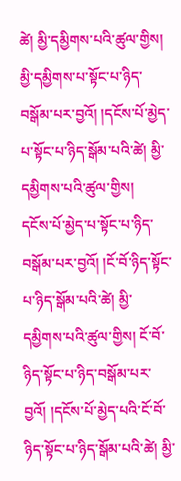ཚེ། མྱི་དམྱིགས་པའི་ཚུལ་གྱིས། མྱི་དམྱིགས་པ་སྟོང་པ་ཉིད་བསྒོམ་པར་བྱའོ། །དངོས་པོ་མྱེད་པ་སྟོང་པ་ཉིད་སྒོམ་པའི་ཚེ། མྱི་དམྱིགས་པའི་ཚུལ་གྱིས།
དངོས་པོ་མྱེད་པ་སྟོང་པ་ཉིད་བསྒོམ་པར་བྱའོ། །ངོ་བོ་ཉིད་སྟོང་པ་ཉིད་སྒོམ་པའི་ཚེ། མྱི་དམྱིགས་པའི་ཚུལ་གྱིས། ངོ་བོ་ཉིད་སྟོང་པ་ཉིད་བསྒོམ་པར་བྱའོ། །དངོས་པོ་མྱེད་པའི་ངོ་བོ་ཉིད་སྟོང་པ་ཉིད་སྒོམ་པའི་ཚེ། མྱི་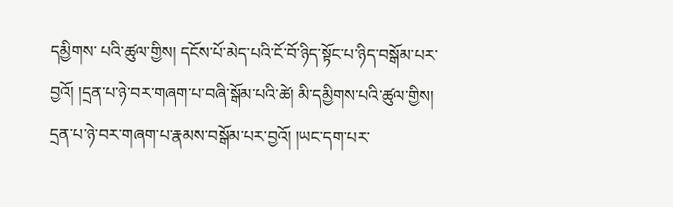དམྱིགས་ པའི་ཚུལ་གྱིས། དངོས་པོ་མེད་པའི་ངོ་བོ་ཉིད་སྟོང་པ་ཉིད་བསྒོམ་པར་བྱའོ། །དྲན་པ་ཉེ་བར་གཞག་པ་བཞི་སྒོམ་པའི་ཚེ། མི་དམྱིགས་པའི་ཚུལ་གྱིས། དྲན་པ་ཉེ་བར་གཞག་པ་རྣམས་བསྒོམ་པར་བྱའོ། །ཡང་དག་པར་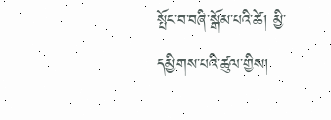སྤོང་བ་བཞི་སྒོམ་པའི་ཚེ། མྱི་དམྱིགས་པའི་ཚུལ་གྱིས།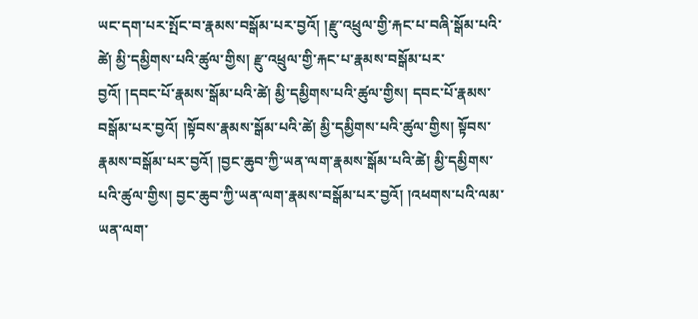ཡང་དག་པར་སྤོང་བ་རྣམས་བསྒོམ་པར་བྱའོ། །རྫུ་འཕྲུལ་གྱི་རྐང་པ་བཞི་སྒོམ་པའི་ཚེ། མྱི་དམྱིགས་པའི་ཚུལ་གྱིས། རྫུ་འཕྲུལ་གྱི་རྐང་པ་རྣམས་བསྒོམ་པར་བྱའོ། །དབང་པོ་རྣམས་སྒོམ་པའི་ཚེ། མྱི་དམྱིགས་པའི་ཚུལ་གྱིས། དབང་པོ་རྣམས་བསྒོམ་པར་བྱའོ། །སྟོབས་རྣམས་སྒོམ་པའི་ཚེ། མྱི་དམྱིགས་པའི་ཚུལ་གྱིས། སྟོབས་རྣམས་བསྒོམ་པར་བྱའོ། །བྱང་ཆུབ་ཀྱི་ཡན་ལག་རྣམས་སྒོམ་པའི་ཚེ། མྱི་དམྱིགས་པའི་ཚུལ་གྱིས། བྱང་ཆུབ་ཀྱི་ཡན་ལག་རྣམས་བསྒོམ་པར་བྱའོ། །འཕགས་པའི་ལམ་ཡན་ལག་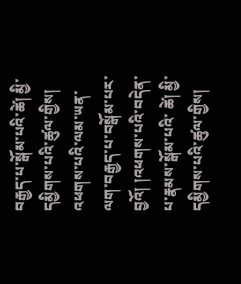བརྒྱད་པ་སྒོམ་པའི་ཚེ། མྱི་དམྱིགས་པའི་ཚུལ་གྱིས། འཕགས་པའི་ལམ་ཡན་ལག་བརྒྱད་པ་བསྒོམ་པར་བྱའོ། །འཕགས་པའི་བདེན་པ་རྣམས་སྒོམ་པའི་ ཚེ། མྱི་དམྱིགས་པའི་ཚུལ་གྱིས།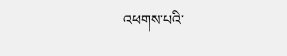འཕགས་པའི་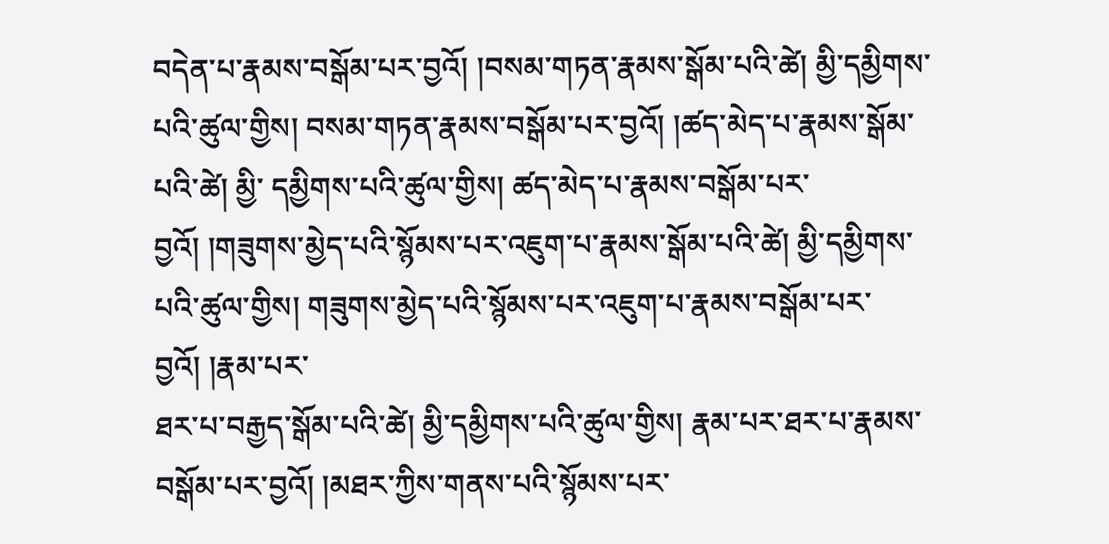བདེན་པ་རྣམས་བསྒོམ་པར་བྱའོ། །བསམ་གཏན་རྣམས་སྒོམ་པའི་ཚེ། མྱི་དམྱིགས་པའི་ཚུལ་གྱིས། བསམ་གཏན་རྣམས་བསྒོམ་པར་བྱའོ། །ཚད་མེད་པ་རྣམས་སྒོམ་པའི་ཚེ། མྱི་ དམྱིགས་པའི་ཚུལ་གྱིས། ཚད་མེད་པ་རྣམས་བསྒོམ་པར་བྱའོ། །གཟུགས་མྱེད་པའི་སྙོམས་པར་འཇུག་པ་རྣམས་སྒོམ་པའི་ཚེ། མྱི་དམྱིགས་པའི་ཚུལ་གྱིས། གཟུགས་མྱེད་པའི་སྙོམས་པར་འཇུག་པ་རྣམས་བསྒོམ་པར་བྱའོ། །རྣམ་པར་
ཐར་པ་བརྒྱད་སྒོམ་པའི་ཚེ། མྱི་དམྱིགས་པའི་ཚུལ་གྱིས། རྣམ་པར་ཐར་པ་རྣམས་བསྒོམ་པར་བྱའོ། །མཐར་ཀྱིས་གནས་པའི་སྙོམས་པར་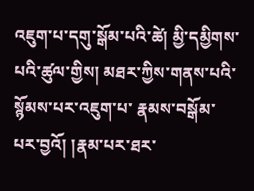འཇུག་པ་དགུ་སྒོམ་པའི་ཚེ། མྱི་དམྱིགས་པའི་ཚུལ་གྱིས། མཐར་ཀྱིས་གནས་པའི་སྙོམས་པར་འཇུག་པ་ རྣམས་བསྒོམ་པར་བྱའོ། །རྣམ་པར་ཐར་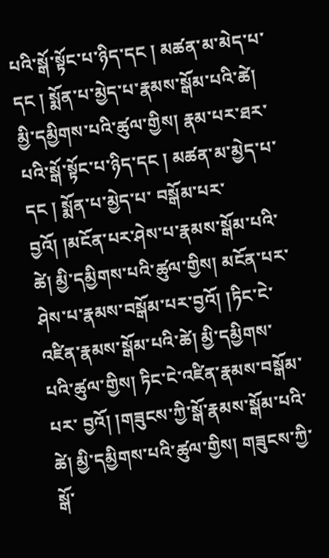པའི་སྒོ་སྟོང་པ་ཉིད་དང ། མཚན་མ་མེད་པ་དང ། སྨོན་པ་མྱེད་པ་རྣམས་སྒོམ་པའི་ཚེ། མྱི་དམྱིགས་པའི་ཚུལ་གྱིས། རྣམ་པར་ཐར་པའི་སྒོ་སྟོང་པ་ཉིད་དང ། མཚན་མ་མྱེད་པ་དང ། སྨོན་པ་མྱེད་པ་ བསྒོམ་པར་བྱའོ། །མངོན་པར་ཤེས་པ་རྣམས་སྒོམ་པའི་ཚེ། མྱི་དམྱིགས་པའི་ཚུལ་གྱིས། མངོན་པར་ཤེས་པ་རྣམས་བསྒོམ་པར་བྱའོ། །ཏིང་ངེ་འཛིན་རྣམས་སྒོམ་པའི་ཚེ། མྱི་དམྱིགས་པའི་ཚུལ་གྱིས། ཏིང་ངེ་འཛིན་རྣམས་བསྒོམ་པར་ བྱའོ། །གཟུངས་ཀྱི་སྒོ་རྣམས་སྒོམ་པའི་ཚེ། མྱི་དམྱིགས་པའི་ཚུལ་གྱིས། གཟུངས་ཀྱི་སྒོ་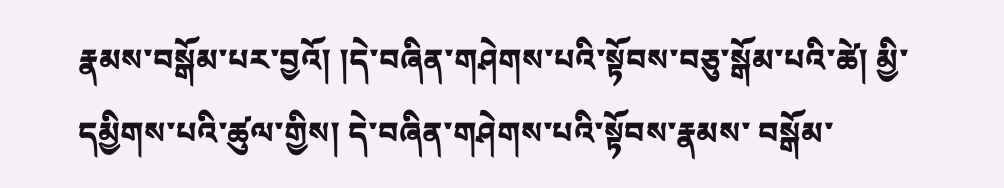རྣམས་བསྒོམ་པར་བྱའོ། །དེ་བཞིན་གཤེགས་པའི་སྟོབས་བཅུ་སྒོམ་པའི་ཚེ། མྱི་དམྱིགས་པའི་ཚུལ་གྱིས། དེ་བཞིན་གཤེགས་པའི་སྟོབས་རྣམས་ བསྒོམ་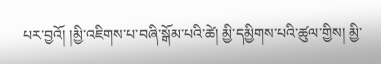པར་བྱའོ། །མྱི་འཇིགས་པ་བཞི་སྒོམ་པའི་ཚེ། མྱི་དམྱིགས་པའི་ཚུལ་གྱིས། མྱི་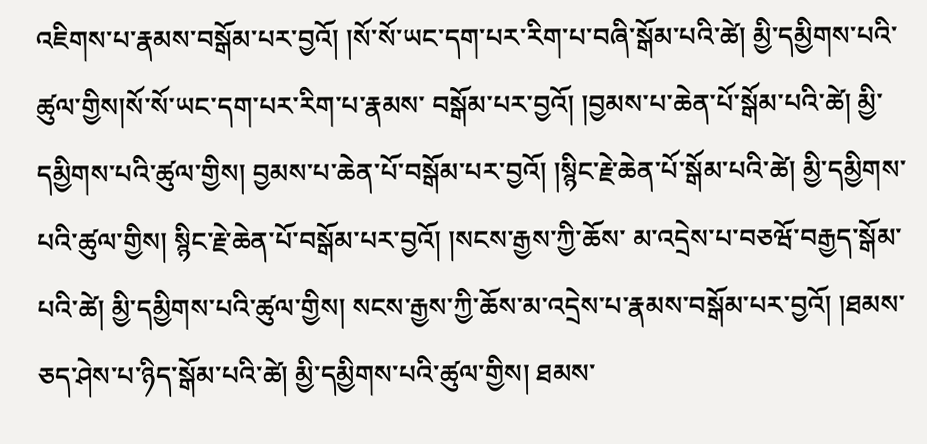འཇིགས་པ་རྣམས་བསྒོམ་པར་བྱའོ། །སོ་སོ་ཡང་དག་པར་རིག་པ་བཞི་སྒོམ་པའི་ཚེ། མྱི་དམྱིགས་པའི་ཚུལ་གྱིས།སོ་སོ་ཡང་དག་པར་རིག་པ་རྣམས་ བསྒོམ་པར་བྱའོ། །བྱམས་པ་ཆེན་པོ་སྒོམ་པའི་ཚེ། མྱི་དམྱིགས་པའི་ཚུལ་གྱིས། བྱམས་པ་ཆེན་པོ་བསྒོམ་པར་བྱའོ། །སྙིང་རྗེ་ཆེན་པོ་སྒོམ་པའི་ཚེ། མྱི་དམྱིགས་པའི་ཚུལ་གྱིས། སྙིང་རྗེ་ཆེན་པོ་བསྒོམ་པར་བྱའོ། །སངས་རྒྱས་ཀྱི་ཆོས་ མ་འདྲེས་པ་བཅཝོ་བརྒྱད་སྒོམ་པའི་ཚེ། མྱི་དམྱིགས་པའི་ཚུལ་གྱིས། སངས་རྒྱས་ཀྱི་ཆོས་མ་འདྲེས་པ་རྣམས་བསྒོམ་པར་བྱའོ། །ཐམས་ཅད་ཤེས་པ་ཉིད་སྒོམ་པའི་ཚེ། མྱི་དམྱིགས་པའི་ཚུལ་གྱིས། ཐམས་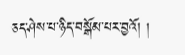ཅད་ཤེས་པ་ཉིད་བསྒོམ་པར་བྱའོ། །